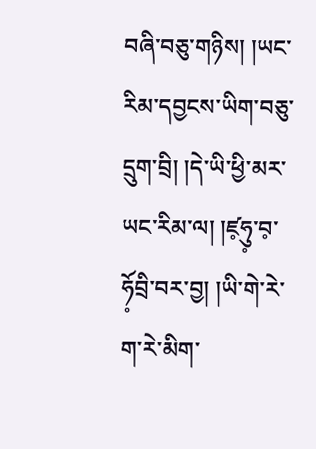བཞི་བཅུ་གཉིས། །ཡང་རིམ་དབྱངས་ཡིག་བཅུ་དྲུག་བྲི། །དེ་ཡི་ཕྱི་མར་ཡང་རིམ་ལ། །ཛ༷ཧུ༷་བ༷་ཧོ༷བྲི་བར་བྱ། །ཡི་གེ་རེ་ག་རེ་མིག་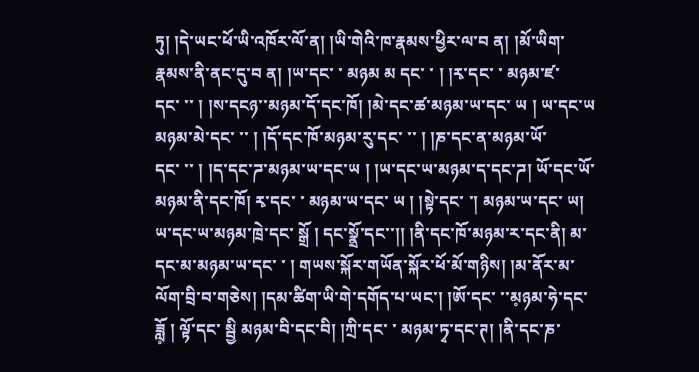ཏུ། །དེ་ཡང་ཕོ་ཡི་འཁོར་ལོ་ན། །ཡི་གེའི་ཁ་རྣམས་ཕྱིར་ལ་བ ན། །མོ་ཡིག་རྣམས་ནི་ནང་དུ་བ ན། །ཡ་དང་ ་ མཉམ མ དང་ ་ ། །རྭ་དང་ ་ མཉམ་ཛ་དང་ ་་ ། །ས་དངཉ་་མཉམ་དོ་དང་ཁོ། །མེ་དང་ཚ་མཉམ་ཡ་དང་ ཡ ། ཡ་དང་ཡ མཉམ་མེ་དང་ ་་ ། །དོ་དང་ཁོ་མཉམ་རུ་དང་ ་་ ། །ཎ་དང་ན་མཉམ་ཡོ་དང་ ་་ ། །ད་དང་ཌ་མཉམ་ཡ་དང་ཡ ། །ཡ་དང་ཡ་མཉམ་ད་དང་ཌ། ཡོ་དང་ཡོ་མཉམ་ནི་དང་ཁོ། རྭ་དང་ ་ མཉམ་ཡ་དང་ ཡ ། །སྟེ་དང་ ་། མཉམ་ཡ་དང་ ཡ། ཡ་དང་ཡ་མཉམ་ཁྲེ་དང་ སྒྲོ ། དང་སྣྲོ་དང་་།། །ནི་དང་ཁོ་མཉམ་ར་དང་ནི། མ་དང་མ་མཉམ་ཡ་དང་ ་ ། གཡས་སྐོར་གཡོན་སྐོར་ཕོ་མོ་གཉིས། །མ་ནོར་མ་ལོག་བྲི་བ་གཅེས། །དམ་ཚིག་ཡི་གེ་དགོད་པ་ཡང་། །ཨོ་དང་ ་་མ༷ཉམ་ཧེ་དང་ ཟློ༷ ། ལྟོ་དང་ སྦྱི མཉམ་བི་དང་བི། །ཀྲི་དང་ ་ མཉམ་ཏྭ་དང་ཊ། །ནི་དང་ཎ་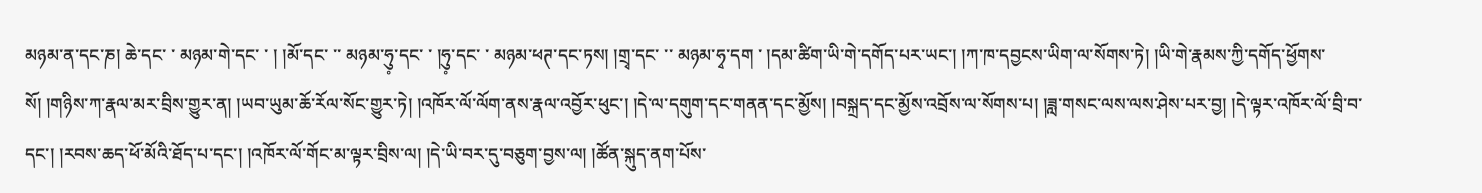མཉམ་ན་དང་ཎ། ཆེ་དང་ ་ མཉམ་གེ་དང་ ་ ། །མོ་དང་ ་་ མཉམ་ཧུ༷་དང་ ་ །ཧུ༷་དང་ ་ མཉམ་ཕཊ་དང་ཏས། །གྲྭ་དང་ ་་ མཉམ་ཧྭ་དག ་ །དམ་ཚིག་ཡི་གེ་དགོད་པར་ཡང་། །ཀ་ཁ་དབྱངས་ཡིག་ལ་སོགས་ཏེ། །ཡི་གེ་རྣམས་ཀྱི་དགོད་ཕྱོགས་སོ། །གཉིས་ཀ་རྣལ་མར་བྲིས་གྱུར་ན། །ཡབ་ཡུམ་ཆོ་རོལ་སོང་གྱུར་ཏེ། །འཁོར་ལོ་ལོག་ནས་རྣལ་འབྱོར་ཕུང་། །དེ་ལ་དགུག་དང་གནན་དང་མྱོས། །བསྐྲད་དང་མྱོས་འབྲོས་ལ་སོགས་པ། །ཟླ་གསང་ལས་ལས་ཤེས་པར་བྱ། །དེ་ལྟར་འཁོར་ལོ་བྲི་བ་དང་། །རབས་ཆད་ཕོ་མོའི་ཐོད་པ་དང་། །འཁོར་ལོ་གོང་མ་ལྟར་བྲིས་ལ། །དེ་ཡི་བར་དུ་བཅུག་བྱས་ལ། །ཚོན་སྐུད་ནག་པོས་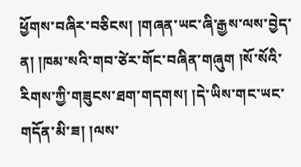ཕྱོགས་བཞིར་བཅིངས། །གཞན་ཡང་ཞི་རྒྱས་ལས་བྱེད་ན། །ཁམ་སའི་གབ་ཙེར་གོང་བཞིན་གཞུག །སོ་སོའི་རིགས་ཀྱི་གཟུངས་ཐག་གདགས། །དེ་ཡིས་གང་ཡང་གདོན་མི་ཟ། །ལས་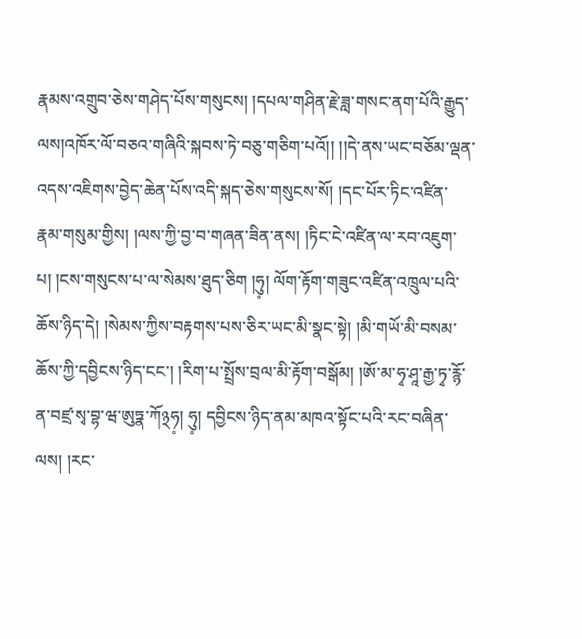རྣམས་འགྲུབ་ཅེས་གཤེད་པོས་གསུངས། །དཔལ་གཤིན་རྗེ་ཟླ་གསང་ནག་པོའི་རྒྱུད་ལས།འཁོར་ལོ་བཅའ་གཞིའི་སྐབས་ཏེ་བཅུ་གཅིག་པའོ།། །།དེ་ནས་ཡང་བཅོམ་ལྡན་འདས་འཇིགས་བྱེད་ཆེན་པོས་འདི་སྐད་ཅེས་གསུངས་སོ། །དང་པོར་ཏིང་འཛིན་རྣམ་གསུམ་གྱིས། །ལས་ཀྱི་བྱ་བ་གཞན་ཟིན་ནས། །ཏིང་ངེ་འཛིན་ལ་རབ་འཇུག་པ། །ངས་གསུངས་པ་ལ་སེམས་ཐུད་ཅིག །ཧུ༷། ལོག་རྟོག་གཟུང་འཛིན་འཁྲུལ་པའི་ཆོས་ཉིད་དེ། །སེམས་ཀྱིས་བརྟགས་པས་ཅིར་ཡང་མི་སྣང་སྟེ། །མི་གཡོ་མི་བསམ་ཆོས་ཀྱི་དབྱིངས་ཉིད་ངང་། །རིག་པ་སྤྲོས་བྲལ་མི་རྟོག་བསྒོམ། །ཨོ་མ་ཧྭ་ཤཱ་རྒྱ་ཏྭ་རྙོ་ན་བཛྲ་སྭ་བྷ་ཝ་ཨུཏྣ་ཀོ྅ཧ༷། ཧུ༷། དབྱིངས་ཉིད་ནམ་མཁའ་སྟོང་པའི་རང་བཞིན་ལས། །རང་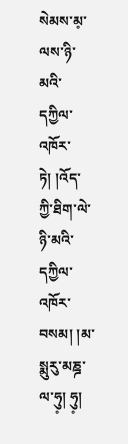སེམས་མ༷་ལས་ཉི་མའི་དཀྱིལ་འཁོར་ཏེ། །འོད་ཀྱི་ཐིག་ལེ་ཉི་མའི་དཀྱིལ་འཁོར་བསམ། །མ་སྨུརུ་མཎྜ་ལ་ཧུ༷། ཧུ༷།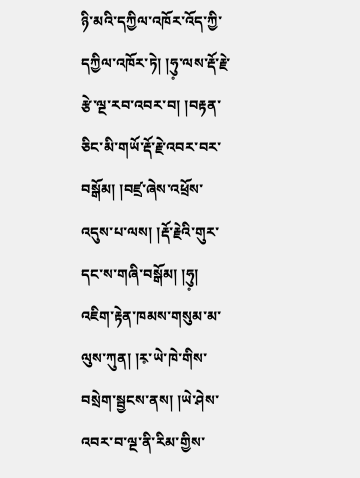ཉི་མའི་དཀྱིལ་འཁོར་འོད་ཀྱི་དཀྱིལ་འཁོར་ཏེ། །ཧུ༷་ལས་རྡོ་རྗེ་རྩེ་ལྔ་རབ་འབར་བ། །བརྟན་ཅིང་མི་གཡོ་རྡོ་རྗེ་འབར་བར་བསྒོམ། །བཛྲ་ཞེས་འཕྲོས་འདུས་པ་ལས། །རྡོ་རྗེའི་གུར་དང་ས་གཞི་བསྒོམ། །ཧུ༷། འཇིག་རྟེན་ཁམས་གསུམ་མ་ལུས་ཀུན། །ར༷་ཡེ་ཁེ་གིས་བསྲེག་སྦྱངས་ནས། །ཡེ་ཤེས་འབར་བ་ལྔ་ནི་རིམ་གྱིས་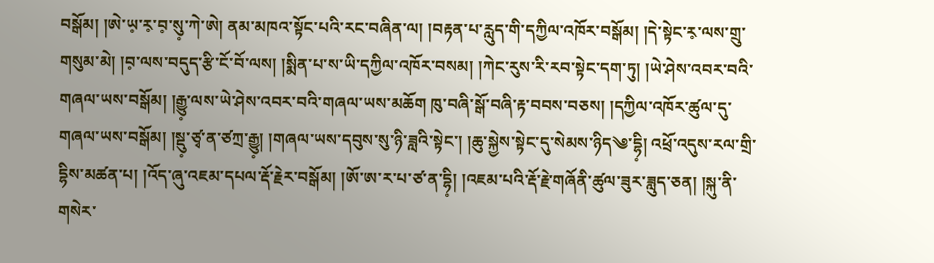བསྒོམ། །ཨེ་ཡ༷་ར༷་བ༷་སུ༷་ཀེ་ཨེ། ནམ་མཁའ་སྟོང་པའི་རང་བཞིན་ལ། །བརྟན་པ་རླུད་གི་དཀྱིལ་འཁོར་བསྒོམ། །དེ་སྟེང་ར༷་ལས་གྲུ་གསུམ་མེ། །བ༷་ལས་བདུད་རྩི་ངོ་བོ་ལས། །སྨིན་པ་ས་ཡི་དཀྱིལ་འཁོར་བསམ། །ཀེང་རུས་རི་རབ་སྟེང་དག་ཏུ། །ཡེ་ཤེས་འབར་བའི་གཞལ་ཡས་བསྒོམ། །རྒྱུ༷་ལས་ཡེ་ཤེས་འབར་བའི་གཞལ་ཡས་མཆོག ཁུ་བཞི་སྒོ་བཞི་རྟ་བབས་བཅས། །དཀྱིལ་འཁོར་ཚུལ་དུ་གཞལ་ཡས་བསྒོམ། །སྡུ༷་ཙྭ་ན་ཙཀྲ་རྒྱུ༷། །གཞལ་ཡས་དབུས་སུ་ཉི་ཟླའི་སྟེང་། །ཆུ་སྐྱེས་སྟེང་དུ་སེམས་ཉིད༄་དྷི༷། འཕྲོ་འདུས་རལ་གྲི་དྷིས་མཚན་པ། །འོད་ཞུ་འཇམ་དཔལ་རྡོ་རྗེར་བསྒོམ། །ཨོ་ཨ་ར་པ་ཙ་ན་དྷི༷། །འཇམ་པའི་རྡོ་རྗེ་གཞོནི་ཚུལ་ཟུར་ཟླུད་ཅན། །སྐུ་ནི་གསེར་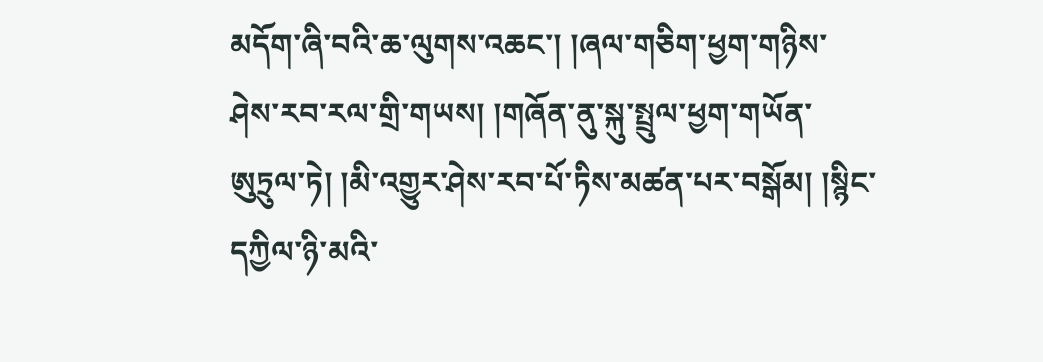མདོག་ཞི་བའི་ཆ་ལུགས་འཆང་། །ཞལ་གཅིག་ཕྱག་གཉིས་ཤེས་རབ་རལ་གྲི་གཡས། །གཞོན་ནུ་སྐུ་སྤྲུལ་ཕྱག་གཡོན་ཨུཏྲུལ་ཏེ། །མི་འགྱུར་ཤེས་རབ་པོ་ཏིས་མཚན་པར་བསྒོམ། །སྙིང་དཀྱིལ་ཉི་མའི་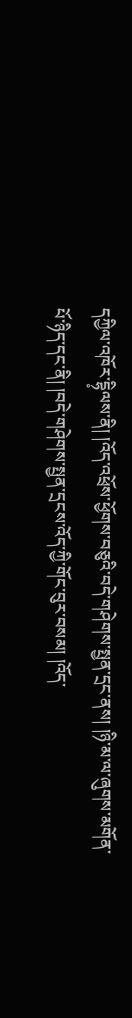དཀྱིལ་འཁོར་དྷི༷ལས་ནི། །འོད་འཕྲོས་ཕྱོགས་བཅུའི་བདེ་གཤེགས་སྤྱན་དྲང་ནས། །ཉི་མ་ལ་ཞུགས་མགོན་པོ་ཉིད་དང་ནི། །བདེ་གཤེགས་སྤྱན་དྲངས་འོད་ཀྱི་གོང་བུར་བསམ། །འོད་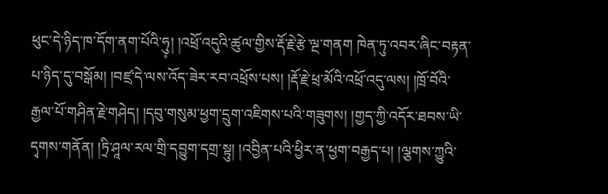ཕུང་དེ་ཉིད་ཁ་དོག་ནག་པོའི་ཧུ༷། །འཕྲོ་འདུའི་ཚུལ་གྱིས་རྡོ་རྗེ་རྩེ་ལྔ་གནག ཁེན་ཏུ་འབར་ཞིང་བརྟན་པ་ཉིད་དུ་བསྒོམ། །བཛྲ་དེ་ལས་འོད་ཟེར་རབ་འཕྲོས་པས། །རྡོ་རྗེ་ཕྲ་མོའི་འཕྲོ་འདུ་ལས། །ཁྲོ་བོའི་རྒྱལ་པོ་གཤིན་རྗེ་གཤེད། །དབུ་གསུམ་ཕྱག་དྲུག་འཇིགས་པའི་གཟུགས། །གྱད་ཀྱི་འདོར་ཐབས་ཡི་དྭགས་གནོན། །ཏྲི་ཤཱལ་རལ་གྲི་དབྱུག་དགྲ་སྟུ། །འབྱིན་པའི་ཕྱིར་ན་ཕྱག་བརྒྱད་པ། །ལྕགས་ཀྱུའི་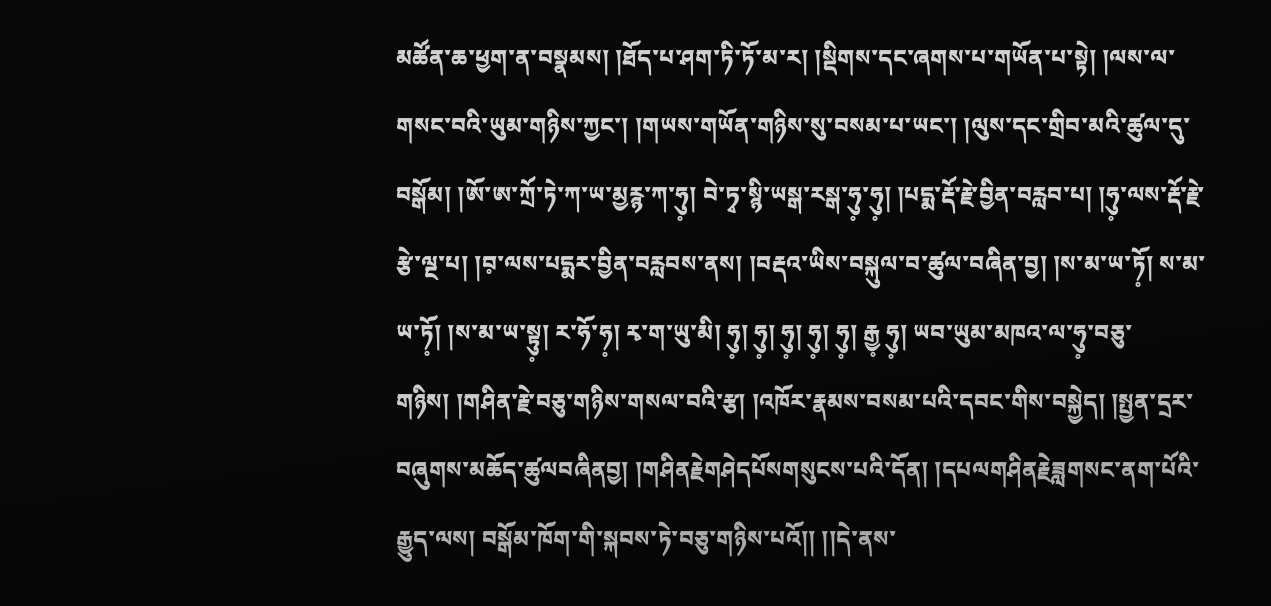མཚོན་ཆ་ཕྱག་ན་བསྣམས། །ཐོད་པ་ཤག་ཏི་ཏོ་མ་ར། །སྡིགས་དང་ཞགས་པ་གཡོན་པ་སྟེ། །ལས་ལ་གསང་བའི་ཡུམ་གཉིས་ཀྱང་། །གཡས་གཡོན་གཉིས་སུ་བསམ་པ་ཡང་། །ལུས་དང་གྲིབ་མའི་ཚུལ་དུ་བསྒོམ། །ཨོ་ཨ་ཀྲོ་ཏེ་ཀ་ཡ་མྱརྙ་ཀ་ཧུ༷། བེ་ཏྭ་སྙི་ཡསྒ་རསྒ་ཧུ༷་ཧུ༷། །པདྨ་རྡོ་རྗེ་བྱིན་བརླབ་པ། །ཧུ༷་ལས་རྡོ་རྗེ་རྩེ་ལྔ་པ། །བ༷་ལས་པདྨར་བྱིན་བརླབས་ནས། །བརྡའ་ཡིས་བསྐུལ་བ་ཚུལ་བཞིན་བྱ། །ས་མ་ཡ་ཏོ༷། ས་མ་ཡ་ཏོ༷། །ས་མ་ཡ་སྟུ༷། ར་ཧོ་ཧ༷། རྭ་ག་ཡུ་མི། ཧུ༷། ཧུ༷། ཧུ༷། ཧུ༷། ཧུ༷། རྒྱ༷ ཧུ༷། ཡབ་ཡུམ་མཁའ་ལ་ཧུ༷་བཅུ་གཉིས། །གཤིན་རྗེ་བཅུ་གཉིས་གསལ་བའི་རྩ། །འཁོར་རྣམས་བསམ་པའི་དབང་གིས་བསྐྱེད། །སྤྱན་དྲར་བཞུགས་མཆོད་ཚུལབཞིནབྱ། །གཤིནརྗེགཤེདཔོསགསུངས་པའི་དོན། །དཔལགཤིནརྗེཟླགསང་ནག་པོའི་རྒྱུད་ལས། བསྒོམ་ཁོག་གི་སྐབས་ཏེ་བཅུ་གཉིས་པའོ།། །།དེ་ནས་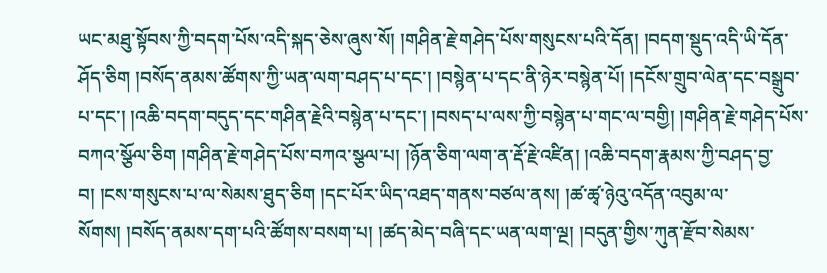ཡང་མཐུ་སྟོབས་ཀྱི་བདག་པོས་འདི་སྐད་ཅེས་ཞུས་སོ། །གཤིན་རྗེ་གཤེད་པོས་གསུངས་པའི་དོན། །བདག་སྡུད་འདི་ཡི་དོན་ཤོད་ཅིག །བསོད་ནམས་ཚོགས་ཀྱི་ཡན་ལག་བཤད་པ་དང་། །བསྙེན་པ་དང་ནི་ཉེར་བསྙེན་པོ། །དངོས་གྲུབ་ལེན་དང་བསྒྲུབ་པ་དང་། །འཆི་བདག་བདུད་དང་གཤིན་རྗེའི་བསྙེན་པ་དང་། །བསད་པ་ལས་ཀྱི་བསྙེན་པ་གང་ལ་བགྱི། །གཤིན་རྗེ་གཤེད་པོས་བཀའ་སྩོལ་ཅིག །གཤིན་རྗེ་གཤེད་པོས་བཀའ་སྩལ་པ། །ཉོན་ཅིག་ལག་ན་རྡོ་རྗེ་འཛིན། །འཆི་བདག་རྣམས་ཀྱི་བཤད་བྱ་བ། །ངས་གསུངས་པ་ལ་སེམས་ཐུད་ཅིག །དང་པོར་ཡིད་འཐད་གནས་བཙལ་ནས། །ཚ་ཚྭ་ཉེའུ་འདོན་འབུམ་ལ་སོགས། །བསོད་ནམས་དག་པའི་ཚོགས་བསག་པ། །ཚད་མེད་བཞི་དང་ཡན་ལག་ལྔ། །བདུན་གྱིས་ཀུན་རྫོབ་སེམས་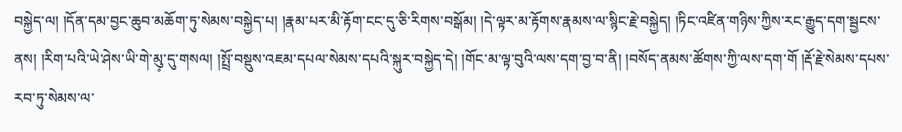བསྐྱེད་ལ། །དོན་དམ་བྱང་ཆུབ་མཆོག་ཏུ་སེམས་བསྐྱེད་པ། །རྣམ་པར་མི་རྟོག་ངང་དུ་ཅི་རིགས་བསྒོམ། །དེ་ལྟར་མ་རྟོགས་རྣམས་ལ་སྙིང་རྗེ་བསྐྱེད། །ཏིང་འཛིན་གཉིས་ཀྱིས་རང་རྒྱུད་དག་སྦྱངས་ནས། །རིག་པའི་ཡེ་ཤེས་ཡི་གེ་མུ༷་དུ་གསལ། །སྤྲོ་བསྡུས་འཇམ་དཔལ་སེམས་དཔའི་སྐུར་བསྐྱེད་དེ། །གོང་མ་ལྟ་བུའི་ལས་དག་བྱ་བ་ནི། །བསོད་ནམས་ཚོགས་ཀྱི་ལས་དག་གོ །རྡོ་རྗེ་སེམས་དཔས་རབ་ཏུ་སེམས་ལ་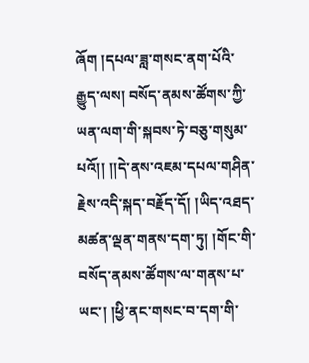ཞོག །དཔལ་ཟླ་གསང་ནག་པོའི་རྒྱུད་ལས། བསོད་ནམས་ཚོགས་ཀྱི་ཡན་ལག་གི་སྐབས་ཏེ་བཅུ་གསུམ་པའོ།། །།དེ་ནས་འཇམ་དཔལ་གཤིན་རྗེས་འདི་སྐད་བརྗོད་དོ། །ཡིད་འཐད་མཚན་ལྡན་གནས་དག་ཏུ། །གོང་གི་བསོད་ནམས་ཚོགས་ལ་གནས་པ་ཡང་། །ཕྱི་ནང་གསང་བ་དག་གི་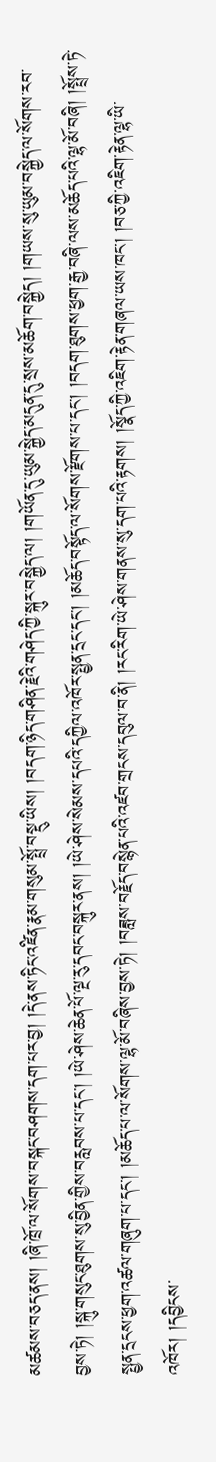མཚམས་བཅད་ནས། །ཞི་ཁྲོ་ལ་སོགས་བསྐང་བཤགས་དག་པར་བྱ། །དེ་ནས་ཏིང་འཛིན་རྣམ་གསུམ་སྤྲོ་བསྡུ་ཡིས། །བདག་ཉིད་གཤིན་རྗེའི་གཤེད་ཀྱི་སྐུར་བསྐྱེད་ལ། །གཡོན་དུ་ཡུམ་སྐྱེད་མདུན་དུ་སྲས་མཆོག་བསྐྱེད། །གཡས་སུ་ཡུམ་བསྐྱེད་ལ་སོགས་རབ་བྱས་ཏེ། །སྐུ་གསུང་ཐུགས་སུ་བྱིན་གྱིས་བརླབས་པ་དང་། །ཡེ་ཤེས་ཆེན་པོ་ལྔ་རུ་དབང་བསྐུར་ནས། །ཡེ་ཤེས་སེམས་དཔའི་དཀྱིལ་འཁོར་སྤྱན་དྲང་དང་། །མཆོད་བསྟོད་ལ་སོགས་རྫོགས་པ་དང་། །བདག་ཐུགས་ཕྱག་རྒྱ་བཞི་ལས་མཆོད་པའི་ལྷ་མོ་བཞི། །སྤྲོས་ཏེ་སྤྱན་དྲངས་ཕྱག་འཚལ་གཞུག་པ་དང་། །མཆོད་པ་ལ་སོགས་ལྷ་མོ་བཞིས་བྱས་ཏེ། །བཟླས་བརྗོད་བསྙེན་པའི་འཛབ་གྲངས་དབུལ་བ་ནི། །རང་རིག་ཡེ་ཤེས་གནས་སུ་དག་པའི་རྟགས། །སྣོད་ཀྱི་འཇིག་རྟེན་གཞལ་ཡས་ཁང་། །བཅ་ཀྱི་འཇིག་རྟེན་ལྷ་ཡི་འཁོར། །དབྱིངས་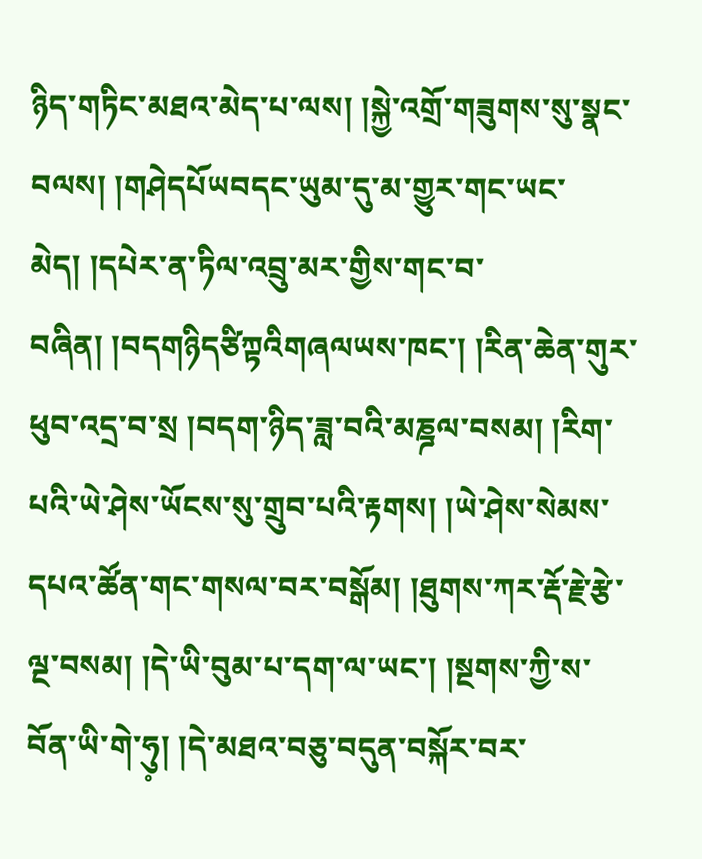ཉིད་གཏིང་མཐའ་མེད་པ་ལས། །སྐྱེ་འགྲོ་གཟུགས་སུ་སྣང་བལས། །གཤེདཔོཡབདང་ཡུམ་དུ་མ་གྱུར་གང་ཡང་མེད། །དཔེར་ན་ཏིལ་འབྲུ་མར་གྱིས་གང་བ་བཞིན། །བདགཉིདཙིཀྟའིགཞལཡས་ཁང་། །རིན་ཆེན་གུར་ཕུབ་འདྲ་བ་སྲ །བདག་ཉིད་ཟླ་བའི་མཎྜལ་བསམ། །རིག་པའི་ཡེ་ཤེས་ཡོངས་སུ་གྲུབ་པའི་རྟགས། །ཡེ་ཤེས་སེམས་དཔའ་ཚོན་གང་གསལ་བར་བསྒོམ། །ཐུགས་ཀར་རྡོ་རྗེ་རྩེ་ལྔ་བསམ། །དེ་ཡི་བུམ་པ་དག་ལ་ཡང་། །སྔགས་ཀྱི་ས་བོན་ཡི་གེ་ཧུ༷། །དེ་མཐའ་བཅུ་བདུན་བསྐོར་བར་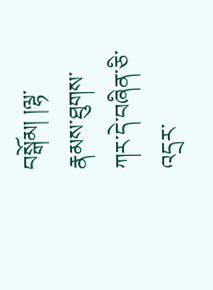བསྒོམ། །ལྷ་རྣམས་ཐུགས་ཀར་དེ་བཞིན་ཅི་འདྲར་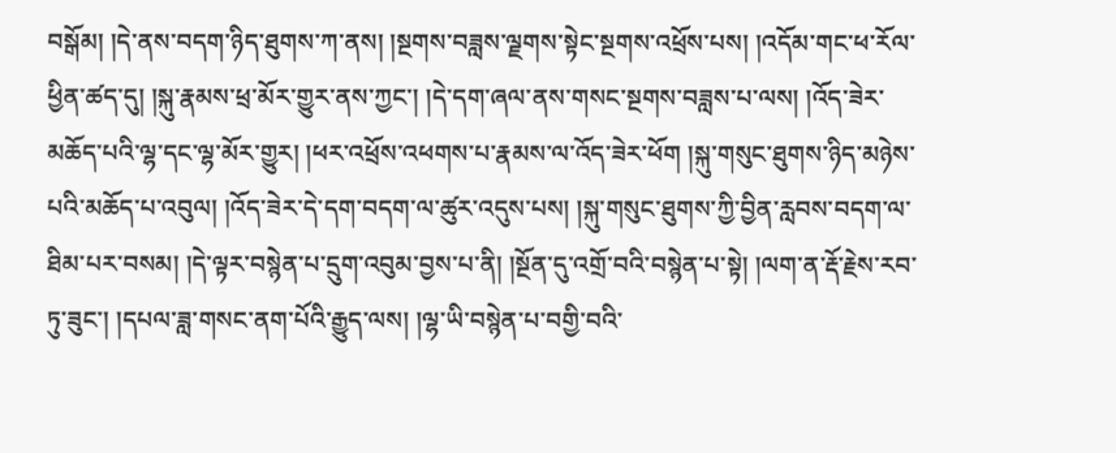བསྒོམ། །དེ་ནས་བདག་ཉིད་ཐུགས་ཀ་ནས། །སྔགས་བཟླས་ལྗགས་སྟེང་སྔགས་འཕྲོས་པས། །འདོམ་གང་ཕ་རོལ་ཕྱིན་ཚད་དུ། །སྐུ་རྣམས་ཕྲ་མོར་གྱུར་ནས་ཀྱང་། །དེ་དག་ཞལ་ནས་གསང་སྔགས་བཟླས་པ་ལས། །འོད་ཟེར་མཆོད་པའི་ལྷ་དང་ལྷ་མོར་གྱུར། །ཕར་འཕྲོས་འཕགས་པ་རྣམས་ལ་འོད་ཟེར་ཕོག །སྐུ་གསུང་ཐུགས་ཉིད་མཉེས་པའི་མཆོད་པ་འབུལ། །འོད་ཟེར་དེ་དག་བདག་ལ་ཚུར་འདུས་པས། །སྐུ་གསུང་ཐུགས་ཀྱི་བྱིན་རླབས་བདག་ལ་ཐིམ་པར་བསམ། །དེ་ལྟར་བསྙེན་པ་དྲུག་འབུམ་བྱས་པ་ནི། །སྔོན་དུ་འགྲོ་བའི་བསྙེན་པ་སྟེ། །ལག་ན་རྡོ་རྗེས་རབ་ཏུ་ཟུང་། །དཔལ་ཟླ་གསང་ནག་པོའི་རྒྱུད་ལས། །ལྷ་ཡི་བསྙེན་པ་བགྱི་བའི་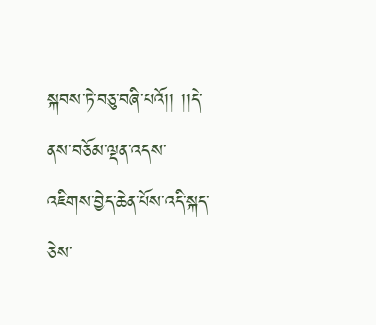སྐབས་ཏེ་བཅུ་བཞི་པའོ།། །།དེ་ནས་བཅོམ་ལྡན་འདས་འཇིགས་བྱེད་ཆེན་པོས་འདི་སྐད་ཅེས་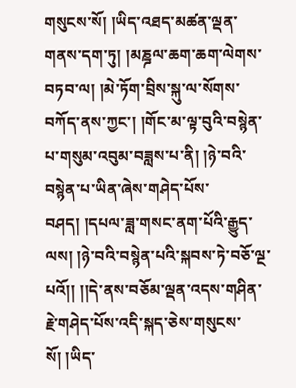གསུངས་སོ། །ཡིད་འཐད་མཚན་ལྡན་གནས་དག་ཏུ། །མཎྜལ་ཆག་ཆག་ལེགས་བཏབ་ལ། །མེ་ཏོག་བྲིས་སྐུ་ལ་སོགས་བཀོད་ནས་ཀྱང་། །གོང་མ་ལྟ་བུའི་བསྙེན་པ་གསུམ་འབུམ་བཟླས་པ་ནི། །ཉེ་བའི་བསྙེན་པ་ཡིན་ཞེས་གཤེད་པོས་བཤད། །དཔལ་ཟླ་གསང་ནག་པོའི་རྒྱུད་ལས། །ཉེ་བའི་བསྙེན་པའི་སྐབས་ཏེ་བཅོ་ལྔ་པའོ།། །།དེ་ནས་བཅོམ་ལྡན་འདས་གཤིན་རྗེ་གཤེད་པོས་འདི་སྐད་ཅེས་གསུངས་སོ། །ཡིད་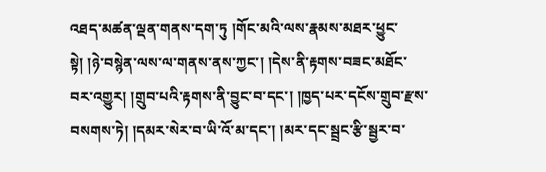འཐད་མཚན་ལྡན་གནས་དག་ཏུ །གོང་མའི་ལས་རྣམས་མཐར་ཕྱུང་སྟེ། །ཉེ་བསྙེན་ལས་ལ་གནས་ནས་ཀྱང་། །དེས་ནི་རྟགས་བཟང་མཐོང་བར་འགྱུར། །གྲུབ་པའི་རྟགས་ནི་བྱུང་བ་དང་། །ཁྱད་པར་དངོས་གྲུབ་རྫས་བསགས་ཏེ། །དམར་སེར་བ་ཡི་འོ་མ་དང་། །མར་དང་སྦྲང་རྩི་སྦྱར་བ་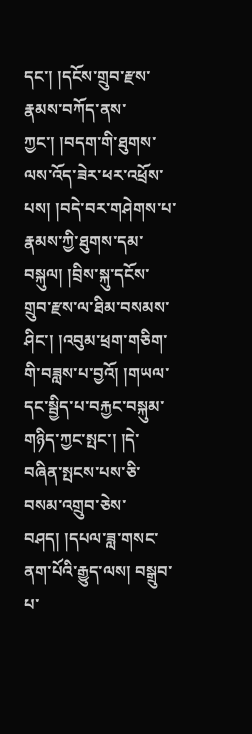དང་། །དངོས་གྲུབ་རྫས་རྣམས་བཀོད་ནས་ཀྱང་། །བདག་གི་ཐུགས་ལས་འོད་ཟེར་ཕར་འཕྲོས་པས། །བདེ་བར་གཤེགས་པ་རྣམས་ཀྱི་ཐུགས་དམ་བསྐུལ། །བྲིས་སྐུ་དངོས་གྲུབ་རྫས་ལ་ཐིམ་བསམས་ཤིང་། །འབུམ་ཕྲག་གཅིག་གི་བཟླས་པ་བྱའོ། །གཡལ་དང་སྦྱིད་པ་བརྐྱང་བསྐུམ་གཉིད་ཀྱང་སྤང་། །དེ་བཞིན་སྤངས་པས་ཅི་བསམ་འགྲུབ་ཅེས་བཤད། །དཔལ་ཟླ་གསང་ནག་པོའི་རྒྱུད་ལས། བསྒྲུབ་པ་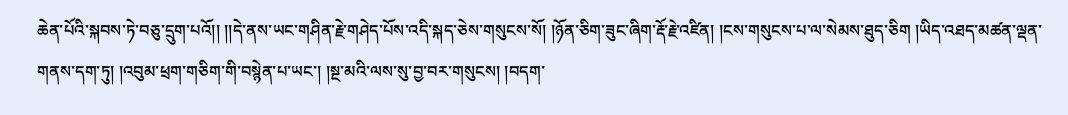ཆེན་པོའི་སྐབས་ཏེ་བཅུ་དྲུག་པའོ།། །།དེ་ནས་ཡང་གཤིན་རྗེ་གཤེད་པོས་འདི་སྐད་ཅེས་གསུངས་སོ། །ཉོན་ཅིག་ཟུང་ཞིག་རྡོ་རྗེ་འཛིན། །ངས་གསུངས་པ་ལ་སེམས་ཐུད་ཅིག །ཡིད་འཐད་མཚན་ལྡན་གནས་དག་ཏུ། །འབུམ་ཕྲག་གཅིག་གི་བསྙེན་པ་ཡང་། །སྔ་མའི་ལས་སུ་བྱ་བར་གསུངས། །བདག་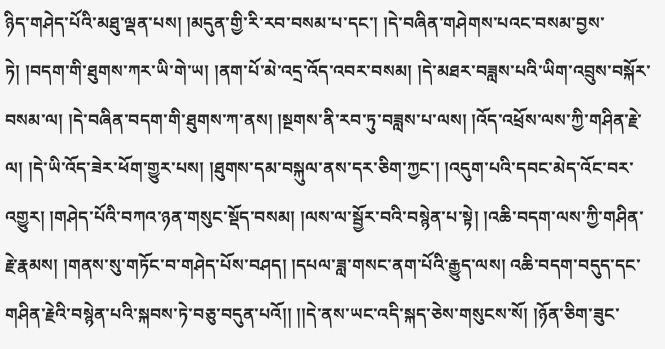ཉིད་གཤེད་པོའི་མཐུ་ལྡན་པས། །མདུན་གྱི་རི་རབ་བསམ་པ་དང་། །དེ་བཞིན་གཤེགས་པའང་བསམ་བྱས་ཏེ། །བདག་གི་ཐུགས་ཀར་ཡི་གེ་ཡ། །ནག་པོ་མེ་འདྲ་འོད་འབར་བསམ། །དེ་མཐར་བཟླས་པའི་ཡིག་འབྲུས་བསྐོར་བསམ་ལ། །དེ་བཞིན་བདག་གི་ཐུགས་ཀ་ནས། །སྔགས་ནི་རབ་ཏུ་བཟླས་པ་ལས། །འོད་འཕྲོས་ལས་ཀྱི་གཤིན་རྗེ་ལ། །དེ་ཡི་འོད་ཟེར་ཕོག་གྱུར་པས། །ཐུགས་དམ་བསྐུལ་ནས་དར་ཅིག་ཀྱང་། །འདུག་པའི་དབང་མེད་འོང་བར་འགྱུར། །གཤེད་པོའི་བཀའ་ཉན་གསུང་སྡོད་བསམ། །ལས་ལ་སྦྱོར་བའི་བསྙེན་པ་སྟེ། །འཆི་བདག་ལས་ཀྱི་གཤིན་རྗེ་རྣམས། །གནས་སུ་གཏོང་བ་གཤེད་པོས་བཤད། །དཔལ་ཟླ་གསང་ནག་པོའི་རྒྱུད་ལས། འཆི་བདག་བདུད་དང་གཤིན་རྗེའི་བསྙེན་པའི་སྐབས་ཏེ་བཅུ་བདུན་པའོ།། །།དེ་ནས་ཡང་འདི་སྐད་ཅེས་གསུངས་སོ། །ཉོན་ཅིག་ཟུང་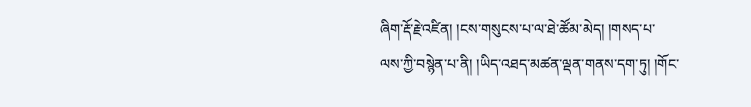ཞིག་རྡོ་རྗེ་འཛིན། །ངས་གསུངས་པ་ལ་ཐེ་ཚོམ་མེད། །གསད་པ་ལས་ཀྱི་བསྙེན་པ་ནི། །ཡིད་འཐད་མཚན་ལྡན་གནས་དག་ཏུ། །གོང་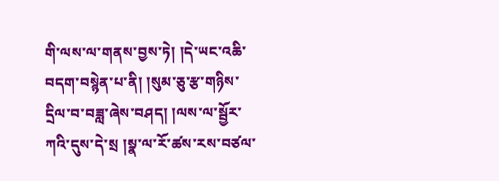གི་ལས་ལ་གནས་བྱས་ཏེ། །དེ་ཡང་འཆི་བདག་བསྙེན་པ་ནི། །སུམ་ཅུ་རྩ་གཉིས་དྲིལ་བ་བཟླ་ཞེས་བཤད། །ལས་ལ་སྦྱོར་ཀའི་དུས་དེ་སྲ །སྣ་ལ་རོ་ཚས་རས་བཙལ་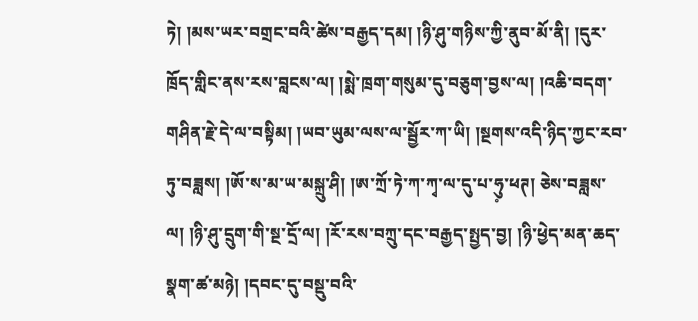ཏེ། །མས་ཡར་བགྲང་བའི་ཚེས་བརྒྱད་དམ། །ཉི་ཤུ་གཉིས་ཀྱི་ནུབ་མོ་ནི། །དུར་ཁྲོད་གླིང་ནས་རས་བླངས་ལ། །སྨེ་ཁྲག་གསུམ་དུ་བཅུག་བྱས་ལ། །འཆི་བདག་གཤིན་རྗེ་དེ་ལ་བསྟིམ། །ཡབ་ཡུམ་ལས་ལ་སྦྱོར་ཀ་ཡི། །སྔགས་འདི་ཉིད་ཀྱང་རབ་ཏུ་བཟླས། །ཨོ་ས་མ་ཡ་མསྐྲུ་ཤི། །ཨ་ཀྲོ་ཏེ་ཀ་ཀྭ་ལ་དུ་པ་ཧུ༷་ཕཊ། ཅེས་བཟླས་ལ། །ཉི་ཤུ་དྲུག་གི་སྔ་དྲོ་ལ། །རོ་རས་བཀྲུ་དང་བརྒྱད་སྤྱད་བྱ། །ཉི་ཕྱེད་མན་ཆད་སྣག་ཚ་མཉེ། །དབང་དུ་བསྡུ་བའི་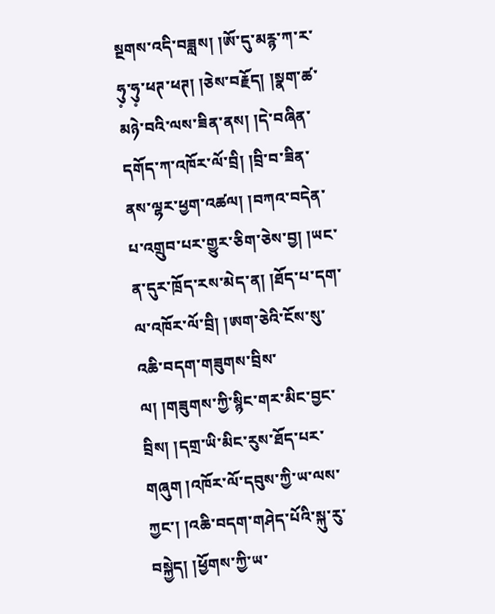སྔགས་འདི་བཟླས། །ཨོ་དུ་མརྙ་ཀ་ར་ཧུ༷་ཧུ༷་ཕཊ་ཕཊ། །ཅེས་བརྗོད། །སྣག་ཚ་མཉེ་བའི་ལས་ཟིན་ནས། །དེ་བཞིན་དགོད་ཀ་འཁོར་ལོ་བྲི། །བྲི་བ་ཟིན་ནས་ལྷར་ཕྱག་འཚལ། །བཀའ་བདེན་པ་འགྲུབ་པར་གྱུར་ཅིག་ཅེས་བྱ། །ཡང་ན་དུར་ཁྲོད་རས་མེད་ན། །ཐོད་པ་དག་ལ་འཁོར་ལོ་བྲི། །ཨག་ཅེའི་ངོས་སུ་འཆི་བདག་གཟུགས་བྲིས་ལ། །གཟུགས་ཀྱི་སྙིང་གར་མིང་བྱང་བྲིས། །དགྲ་ཡི་མིང་རུས་ཐོད་པར་གཞུག །འཁོར་ལོ་དབུས་ཀྱི་ཡ་ལས་ཀྱང་། །འཆི་བདག་གཤེད་པོའི་སྐུ་རུ་བསྐྱེད། །ཕྱོགས་ཀྱི་ཡ་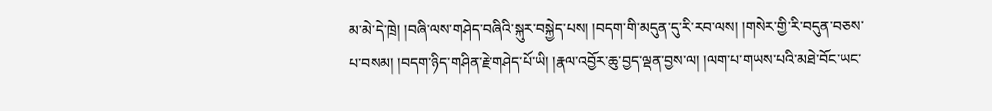མ་མེ་དེ་ཁྲེ། །བཞི་ལས་གཤེད་བཞིའི་སྐུར་བསྐྱེད་པས། །བདག་གི་མདུན་དུ་རི་རབ་ལས། །གསེར་གྱི་རི་བདུན་བཅས་པ་བསམ། །བདག་ཉིད་གཤིན་རྗེ་གཤེད་པོ་ཡི། །རྣལ་འབྱོར་ཆུ་བྱད་ལྡན་བྱས་ལ། །ལག་པ་གཡས་པའི་མཐེ་བོང་ཡང་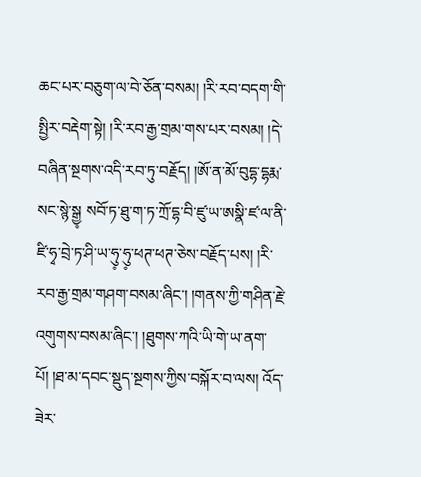ཆང་པར་བཅུག་ལ་བེ་ཅོན་བསམ། །རི་རབ་བདག་གི་སྤྱིར་བརྡེག་སྟེ། །རི་རབ་རྒྱ་གྲམ་གས་པར་བསམ། །དེ་བཞིན་སྔགས་འདི་རབ་ཏུ་བརྗོད། །ཨོ་ན་མོ་བུདྷ་དྷརྨ་སང་སྙེ་སྒྱ༷ སབོ་ཏ་ཐུ་ག་ཏ་ཀྲོ་དྷ་བི་ཛུ་ཡ་ཨསྣི་ཛ་ལ་ནི་ཛི་ཧྭ་བྲེ་ཏ་ཤི་ཡ་ཧུ༷་ཧུ༷་ཕཊ་ཕཊ་ཅེས་བརྗོད་པས། །རི་རབ་རྒྱ་གྲམ་གཤག་བསམ་ཞིང་། །གནས་ཀྱི་གཤིན་རྗེ་འགུགས་བསམ་ཞིང་། །ཐུགས་ཀའི་ཡི་གེ་ཡ་ནག་པོ། །ཐ་མ་དབང་སྡུད་སྔགས་ཀྱིས་བསྐོར་བ་ལས། འོད་ཟེར་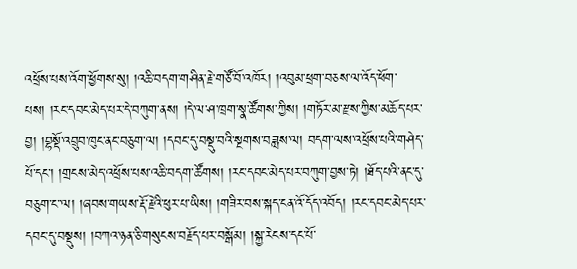འཕྲོས་པས་འོག་ཕྱོགས་སུ། །འཆི་བདག་གཤིན་རྗེ་གཙོ་བོ་འཁོར། །འབུམ་ཕྲག་བཅས་ལ་འོད་ཕོག་པས། །རང་དབང་མེད་པར་དེ་བཀུག་ནས། །དེ་ལ་ཤ་ཁྲག་སྣ་ཚོགས་ཀྱིས། །གཏོར་མ་རྫས་ཀྱིས་མཆོད་པར་བྱ། །བྷསྡོ་འབྲུབ་ཁུང་ནང་བཅུག་ལ། །དབང་དུ་བསྡུ་བའི་སྔགས་བཟླས་ལ། བདག་ལས་འཕྲོས་པའི་གཤེད་པོ་དང་། །གྲངས་མེད་འཕྲོས་པས་འཆི་བདག་ཚོགས། །རང་དབང་མེད་པར་བཀུག་བྱས་ཏེ། །ཐོད་པའི་ནང་དུ་བཅུག་ང་་ལ། །ཞབས་གཡས་རྡོ་རྗེའི་ཕུར་པ་ཡིས། །གཟིར་བས་སྐད་ངན་འོ་དོད་འབོད། །རང་དབང་མེད་པར་དབང་དུ་བསྡུས། །བཀའ་ཉན་ཅི་གསུངས་བརྗོད་པར་བསྒོམ། །སྐྱ་རེངས་དང་པོ་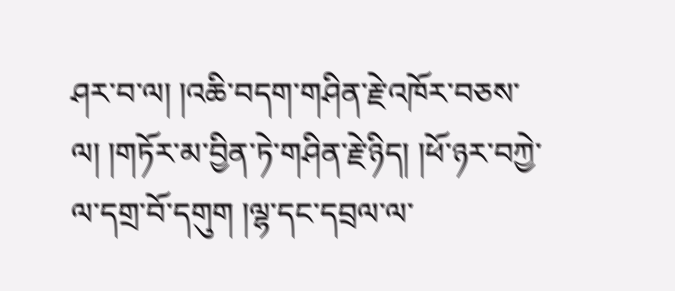ཤར་བ་ལ། །འཆི་བདག་གཤིན་རྗེ་འཁོར་བཅས་ལ། །གཏོར་མ་བྱིན་ཏེ་གཤིན་རྗེ་ཉིད། །ཕོ་ཉར་བཀྱེ་ལ་དགྲ་བོ་དགུག །ལྷ་དང་དབྲལ་ལ་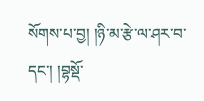སོགས་པ་བྱ། །ཉི་མ་རྩེ་ལ་ཤར་བ་དང་། །བྷསྡོ་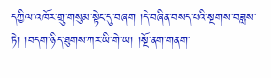དཀྱིལ་འཁོར་གྲུ་གསུམ་སྟེང་དུ་བཞག །དེ་བཞིན་བསད་པའི་སྔགས་བཟླས་ཏེ། །བདག་ཉིད་ཐུགས་ཀར་ཡི་གེ་ཡ། །སྔོ་ནག་གནག་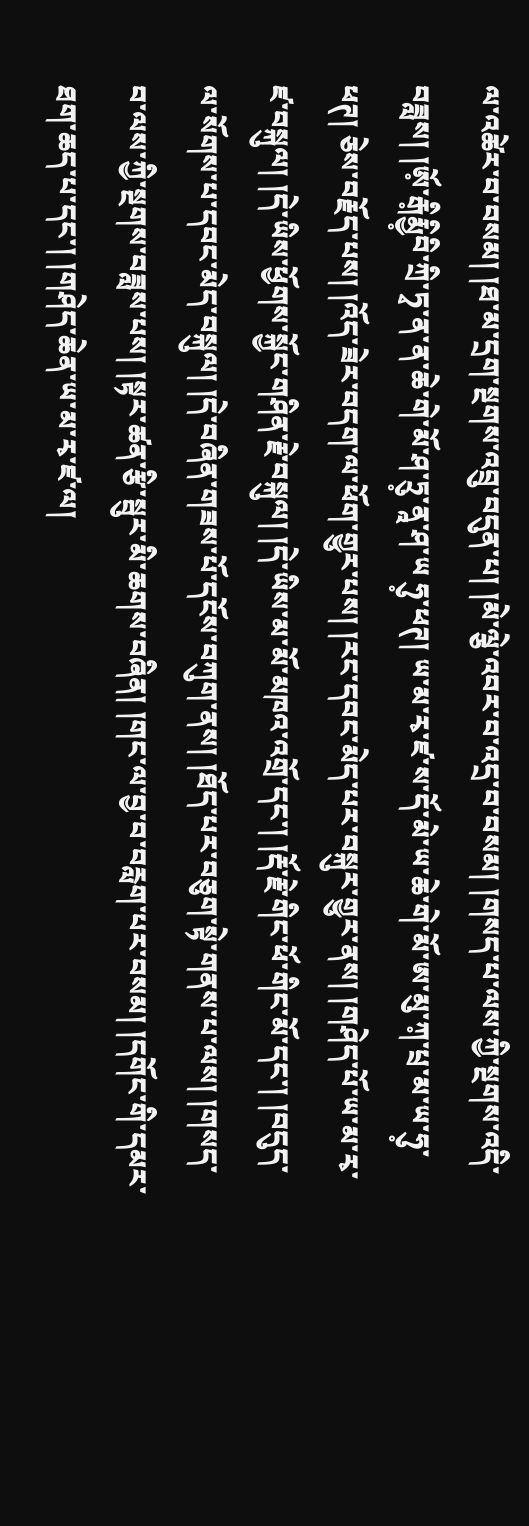ལ་འཚེར་བ་བསམ། །ཐ་མ་དྲག་སྔགས་འབྲུ་བདུན་པ། །མེ་ལྕེ་འབར་བ་འདྲ་བ་བསམ། །གསད་པ་ལས་ཀྱི་སྔགས་འདི་བཟླས། །ཨོ༷་རྒི༷རྨྱི༷བི་ཀྲི་ཏྭ་ན་ན་ཆེ་གེ་མོ་ཤ་ཏྲུ༷་ནཱ་ཤ་ཡ ཧུ༷་ཕཊ། ཡ་མ་རྭ་ཛ་ས་དོ་མེ་ཡ་ཆེ་གེ་མོ་ཨ་མུ་ཀ༷་པྲ་མ་ཡ་ཧུ༷་ཕཊ། ཅེས་བརྗོད་པས། །འོད་ཟེར་བདག་ལ་ཕོག་གྱུར་པས། །རང་དབང་མེད་པར་བསྐུར་གྱུར་ནས། །གཤེད་པོ་ཡ་མ་རྭ་ཛ་བསྐུལ། །དེ་ཡིས་ཕྱོགས་སྐྱོང་གཤིན་རྗེ་བསྐུལ། །དེ་ཡིས་མ་མོ་མཁའ་འགྲོ་དང་། །རྡོ་རྗེ་གིང་ཕོ་གིང་མོ་དང་། །བདུད་ལ་སོགས་པ་དབང་མེད་བསྐུལ། །དེ་བཞིན་གཟས་པོ་དངོས་བཀུག་ནས། །ཐོད་པར་བཅུག་སྟེ་གནས་པ་ལས། །གསད་བ་ལས་ཀྱི་སྔགས་བཟླས་པས། །སྟར་ཚན་རྩི་སྦུར་མི་ཆགས་བཞིན། །གང་ལ་བྱ་བ་བརླག་པར་བསམ། །དགོང་གི་དམར་ཐག་ཆད་པ་དང་། །གཤེད་ཆེན་ཡ་མ་རྭ་ཛ་ལ།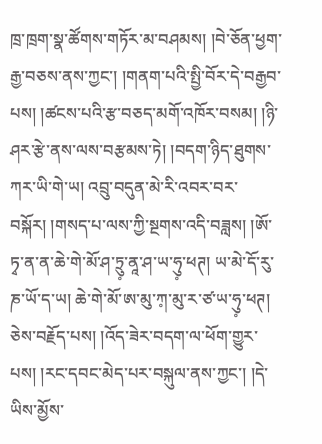ཁྲ་ཁྲག་སྣ་ཚོགས་གཏོར་མ་བཤམས། །བེ་ཅོན་ཕྱག་རྒྱ་བཅས་ནས་ཀྱང་། །གནག་པའི་སྤྱི་བོར་དེ་བརྒྱབ་པས། །ཚངས་པའི་རྩ་བཅད་མགོ་འཁོར་བསམ། །ཉི་ཤར་རྩེ་ནས་ལས་བརྩམས་ཏེ། །བདག་ཉིད་ཐུགས་ཀར་ཡི་གེ་ཡ། འབྲུ་བདུན་མེ་རི་འབར་བར་བསྐོར། །གསད་པ་ལས་ཀྱི་སྔགས་འདི་བཟླས། །ཨོ་ཏྭ་ན་ན་ཆེ་གེ་མོ་ཤ་ཏྲུ༷་ནཱ་ཤ་ཡ་ཧུ༷་ཕཊ། ཡ་མེ་དོ་རུ་ཎ་ཡོ་ད་ཡ། ཆེ་གེ་མོ་ཨ་མུ་ཀ༷་མུ་ར་ཙ་ཡ་ཧུ༷་ཕཊ། ཅེས་བརྗོད་པས། །འོད་ཟེར་བདག་ལ་ཕོག་གྱུར་པས། །རང་དབང་མེད་པར་བསྐུལ་ནས་ཀྱང་། །དེ་ཡིས་མྱོས་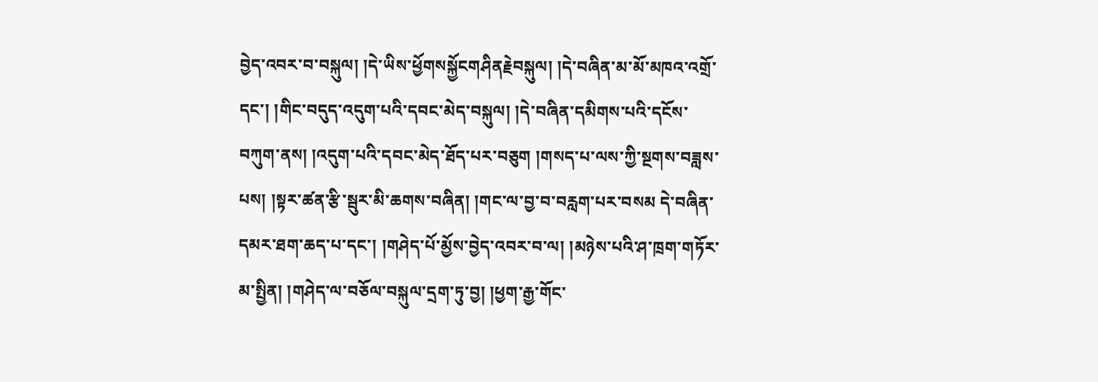བྱེད་འབར་བ་བསྐུལ། །དེ་ཡིས་ཕྱོགསསྐྱོངགཤིནརྗེབསྐུལ། །དེ་བཞིན་མ་མོ་མཁའ་འགྲོ་དང་། །གིང་བདུད་འདུག་པའི་དབང་མེད་བསྐུལ། །དེ་བཞིན་དམིགས་པའི་དངོས་བཀུག་ནས། །འདུག་པའི་དབང་མེད་ཐོད་པར་བཅུག །གསད་པ་ལས་ཀྱི་སྔགས་བཟླས་པས། །སྟར་ཚན་རྩི་སྦུར་མི་ཆགས་བཞིན། །གང་ལ་བྱ་བ་བརླག་པར་བསམ དེ་བཞིན་དམར་ཐག་ཆད་པ་དང་། །གཤེད་པོ་མྱོས་བྱེད་འབར་བ་ལ། །མཉེས་པའི་ཤ་ཁྲག་གཏོར་མ་སྤྱིན། །གཤེད་ལ་བཅོལ་བསྐུལ་དྲག་ཏུ་བྱ། །ཕྱག་རྒྱ་གོང་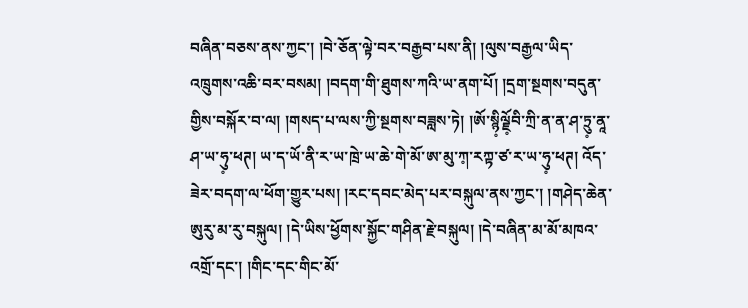བཞིན་བཅས་ནས་ཀྱང་། །བེ་ཅོན་ལྟེ་བར་བརྒྱབ་པས་ནི། །ལུས་བརྒྱལ་ཡིད་འཁྲུགས་འཆི་བར་བསམ། །བདག་གི་ཐུགས་ཀའི་ཡ་ནག་པོ། །དྲག་སྔགས་བདུན་གྱིས་བསྐོར་བ་ལ། །གསད་པ་ལས་ཀྱི་སྔགས་བཟླས་ཏེ། །ཨོ་སྙི༷ལྗོ༷བི་ཀྲི་ན་ན་ཤ་ཏྲུ༷་ནཱ་ཤ་ཡ་ཧུ༷་ཕཊ། ཡ་ད་ཡོ་ནི་ར་ཡ་ཁྲེ་ཡ་ཆེ་གེ་མོ་ཨ་མུ་ཀ༷་རཀྟ་ཙ་ར་ཡ་ཧུ༷་ཕཊ། འོད་ཟེར་བདག་ལ་ཕོག་གྱུར་པས། །རང་དབང་མེད་པར་བསྐུལ་ནས་ཀྱང་། །གཤེད་ཆེན་ཨུརུ་མ་རུ་བསྐུལ། །དེ་ཡིས་ཕྱོགས་སྐྱོང་གཤིན་རྗེ་བསྐུལ། །དེ་བཞིན་མ་མོ་མཁའ་འགྲོ་དང་། །གིང་དང་གིང་མོ་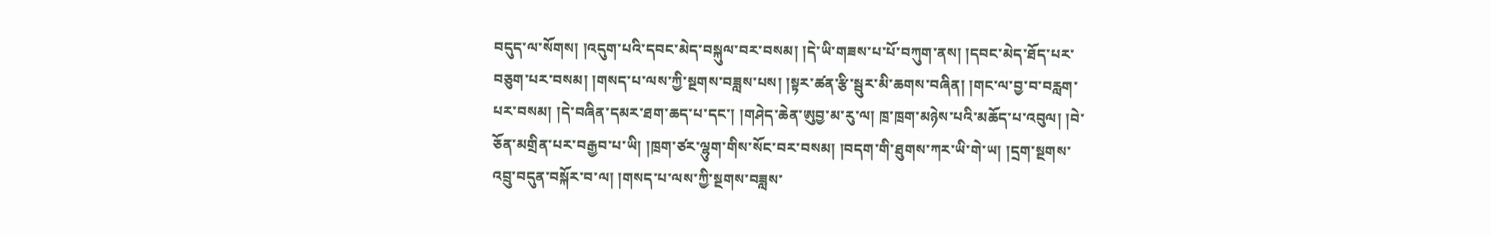བདུད་ལ་སོགས། །འདུག་པའི་དབང་མེད་བསྐུལ་བར་བསམ། །དེ་ཡི་གཟས་པ་པོ་བཀུག་ནས། །དབང་མེད་ཐོད་པར་བཅུག་པར་བསམ། །གསད་པ་ལས་ཀྱི་སྔགས་བཟླས་པས། །སྟར་ཚན་རྩི་སྦུར་མི་ཆགས་བཞིན། །གང་ལ་བྱ་བ་བརླག་པར་བསམ། །དེ་བཞིན་དམར་ཐག་ཆད་པ་དང་། །གཤེད་ཆེན་ཨུབྱ་མ་རུ་ལ། ཁྲ་ཁྲག་མཉེས་པའི་མཆོད་པ་འབུལ། །བེ་ཅོན་མགྲིན་པར་བརྒྱབ་པ་ཡི། །ཁྲག་ཙར་ལྷུག་གིས་སོང་བར་བསམ། །བདག་གི་ཐུགས་ཀར་ཡི་གེ་ཡ། །དྲག་སྔགས་འབྲུ་བདུན་བསྐོར་བ་ལ། །གསད་པ་ལས་ཀྱི་སྔགས་བཟླས་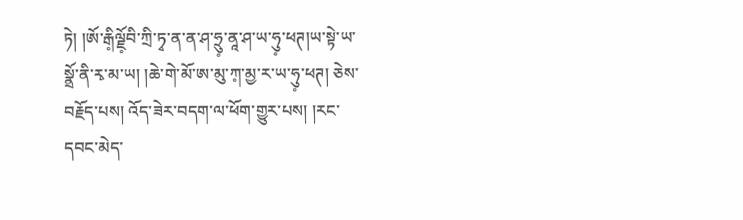ཏེ། །ཨོ་རྒི༷ལྗོ༷བི་ཀྲི་ཏྭ་ན་ན་ཤ་ཧྲུ༷་ནཱ་ཤ་ཡ་ཧུ༷་ཕཊ།ཡ་སྟེ་ཡ་སྣྲོ་ནི་རྭ་མ་ཡ། །ཆེ་གེ་མོ་ཨ་མུ་ཀ༷་མྱ་ར་ཡ་ཧུ༷་ཕཊ། ཅེས་བརྗོད་པས། འོད་ཟེར་བདག་ལ་ཕོག་གྱུར་པས། །རང་དབང་མེད་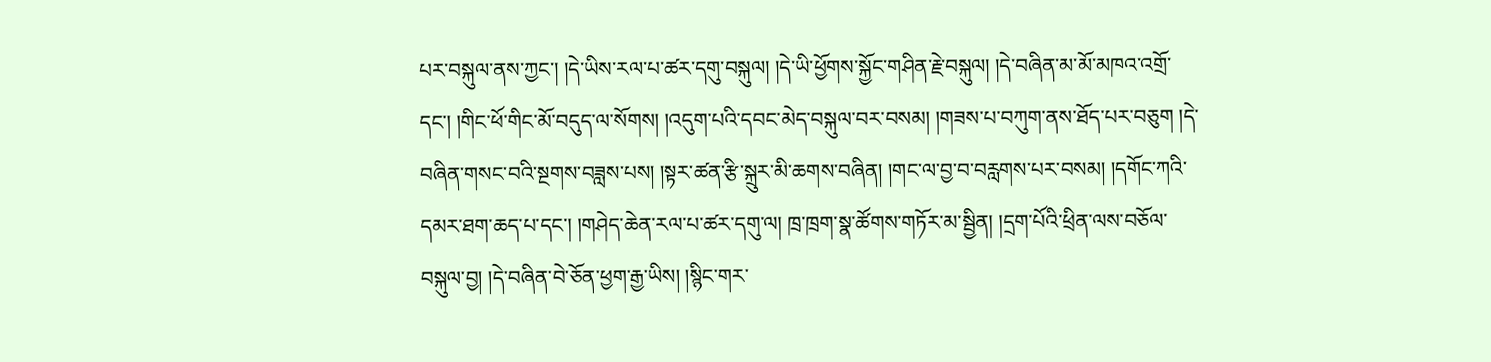པར་བསྐུལ་ནས་ཀྱང་། །དེ་ཡིས་རལ་པ་ཚར་དགུ་བསྐུལ། །དེ་ཡི་ཕྱོགས་སྐྱོང་གཤིན་རྗེ་བསྐུལ། །དེ་བཞིན་མ་མོ་མཁའ་འགྲོ་དང་། །གིང་ཕོ་གིང་མོ་བདུད་ལ་སོགས། །འདུག་པའི་དབང་མེད་བསྐུལ་བར་བསམ། །གཟས་པ་བཀུག་ནས་ཐོད་པར་བཅུག །དེ་བཞིན་གསང་བའི་སྔགས་བཟླས་པས། །སྟར་ཚན་རྩི་སྐྲུར་མི་ཆགས་བཞིན། །གང་ལ་བྱ་བ་བརླགས་པར་བསམ། །དགོང་ཀའི་དམར་ཐག་ཆད་པ་དང་། །གཤེད་ཆེན་རལ་པ་ཚར་དགུ་ལ། ཁྲ་ཁྲག་སྣ་ཚོགས་གཏོར་མ་སྦྱིན། །དྲག་པོའི་ཕྲིན་ལས་བཅོལ་བསྐུལ་བྱ། །དེ་བཞིན་བེ་ཅོན་ཕྱག་རྒྱ་ཡིས། །སྙིང་གར་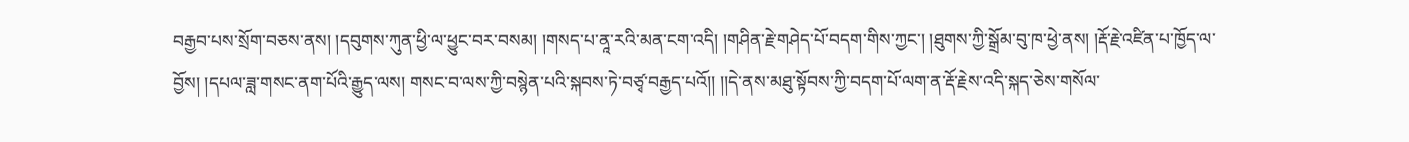བརྒྱབ་པས་སྲོག་བཅས་ནས། །དབུགས་ཀུན་ཕྱི་ལ་ཕྱུང་བར་བསམ། །གསད་པ་ནཱ་རའི་མན་ངག་འདི། །གཤིན་རྗེ་གཤེད་པོ་བདག་གིས་ཀྱང་། །ཐུགས་ཀྱི་སྒྲོམ་བུ་ཁ་ཕྱེ་ནས། །རྡོ་རྗེ་འཛིན་པ་ཁྱོད་ལ་བྱོས། །དཔལ་ཟླ་གསང་ནག་པོའི་རྒྱུད་ལས། གསང་བ་ལས་ཀྱི་བསྙེན་པའི་སྐབས་ཏེ་བཙྭ་བརྒྱད་པའོ།། །།དེ་ནས་མཐུ་སྟོབས་ཀྱི་བདག་པོ་ལག་ན་རྡོ་རྗེས་འདི་སྐད་ཅེས་གསོལ་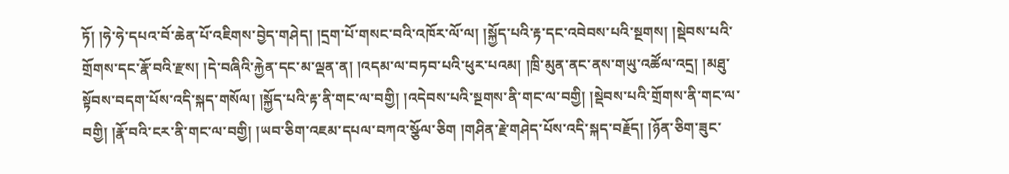ཏོ། །ཧེ་ཧེ་དཔའ་བོ་ཆེན་པོ་འཇིགས་བྱེད་གཤེད། །དྲག་པོ་གསང་བའི་འཁོར་ལོ་ལ། །སྐྱོད་པའི་རྟ་དང་འབེབས་པའི་སྔགས། །སྡེབས་པའི་གྲོགས་དང་རྣོ་བའི་རྫས། །དེ་བཞིའི་རྐྱེན་དང་མ་ལྡན་ན། །འདམ་ལ་བཏབ་པའི་ཕུར་པའམ། །ཁྲི་མུན་ནང་ནས་གཡུ་འཚོལ་འདྲ། །མཐུ་སྟོབས་བདག་པོས་འདི་སྐད་གསོལ། །སྐྱོད་པའི་རྟ་ནི་གང་ལ་བགྱི། །འདེབས་པའི་སྔགས་ནི་གང་ལ་བགྱི། །སྡེབས་པའི་གྲོགས་ནི་གང་ལ་བགྱི། །རྣོ་བའི་ངར་ནི་གང་ལ་བགྱི། །ཡབ་ཅིག་འཇམ་དཔལ་བཀའ་སྩོལ་ཅིག །གཤིན་རྗེ་གཤེད་པོས་འདི་སྐད་བརྗོད། །ཉོན་ཅིག་ཟུང་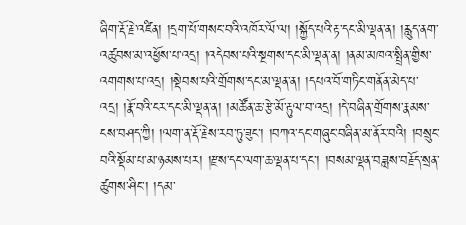ཞིག་རྡོ་རྗེ་འཛིན། །དྲག་པོ་གསང་བའི་འཁོར་ལོ་ལ། །སྐྱོད་པའི་རྟ་དང་མི་ལྡན་ན། །རླུད་ནག་འཚུབས་མ་འཕྱོས་པ་འདྲ། །འདེབས་པའི་སྔགས་དང་མི་ལྡན་ན། །ནམ་མཁའ་སྤྲིན་གྱིས་འགགས་པ་འདྲ། །སྡེབས་པའི་གྲོགས་དང་མ་ལྡན་ན། །དཔའ་བོ་གཏིང་གནོན་མེད་པ་འདྲ། །རྣོ་བའི་ངར་དང་མི་ལྡན་ན། །མཚོན་ཆ་རྩེ་མོ་རྟུལ་བ་འདྲ། །དེ་བཞིན་གྲོགས་རྣམས་ངས་བཤད་ཀྱི། །ལག་ན་རྡོ་རྗེས་རབ་ཏུ་ཟུང་། །བཀའ་དང་གཞུང་བཞིན་མ་ནོར་བའི། །བསྲུང་བའི་སྡོམ་པ་མ་ཉམས་པར། །རྫས་དང་ལག་ཆ་ལྡན་པ་དང་། །བསམ་ལྡན་བཟླས་བརྗོད་སྲན་ཚུགས་ཤིང་། །དམ་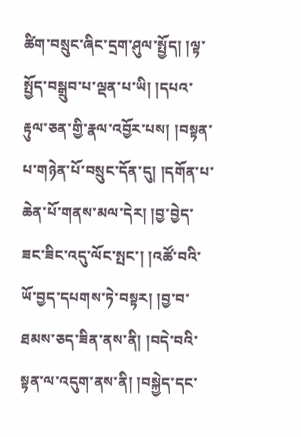ཚིག་བསྲུང་ཞིང་དྲག་ཤུལ་སྤྱོད། །ལྟ་སྤྱོད་བསྒྲུབ་པ་ལྡན་པ་ཡི། །དཔའ་རྟུལ་ཅན་གྱི་རྣལ་འབྱོར་པས། །བསྟན་པ་གཉེན་པོ་བསྲུང་དོན་དུ། །དགོན་པ་ཆེན་པོ་གནས་མལ་དེར། །བྱ་བྱེད་ཟང་ཟིང་འདུ་ལོང་སྤང་། །འཚོ་བའི་ཡོ་བྱད་དཔགས་ཏེ་བསྟར། །བྱ་བ་ཐམས་ཅད་ཟིན་ནས་ནི། །བདེ་བའི་སྟན་ལ་འདུག་ནས་ནི། །བསྐྱེད་དང་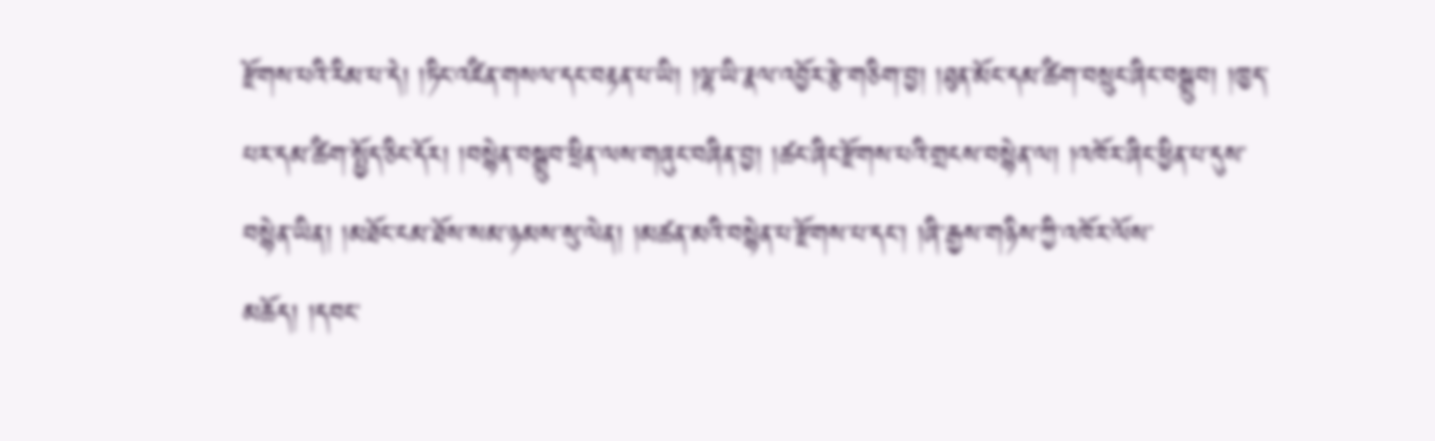རྫོགས་པའི་རིམ་པ་དེ། །ཏིང་འཛིན་གསལ་དང་བརྟན་པ་ཡི། །ལྷ་ཡི་རྣལ་འབྱོར་རྩེ་གཅིག་བྱ། །ཐུན་མོང་དམ་ཚིག་བསྲུང་ཞིང་བསྒྲུབ། །ཁྱད་པར་དམ་ཚིག་སྤྱོད་ཅིང་དོར། །བསྙེན་བསྒྲུབ་ཕྲིན་ལས་གཞུང་བཞིན་བྱ། །ཚང་ཞིང་རྫོགས་པའི་གྲངས་བསྙེན་ལ། །འཁོར་ཞིང་ཕྱིན་པ་དུས་བསྙེན་ཡིན། །མཐོང་ངམ་ཐོས་སམ་ཉམས་སུ་ལེན། །མཚན་མའི་བསྙེན་པ་རྫོགས་པ་དང་། །ཞི་རྒྱས་གཉིས་ཀྱི་འཁོར་ལོས་མཆོད། །དབང་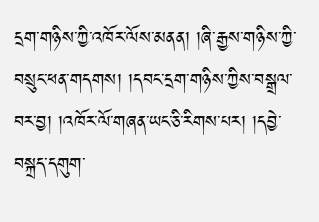དྲག་གཉིས་ཀྱི་འཁོར་ལོས་མནན། །ཞི་རྒྱས་གཉིས་ཀྱི་བསྲུང་ཕན་གདགས། །དབང་དྲག་གཉིས་ཀྱིས་བསྒྲལ་བར་བྱ། །འཁོར་ལོ་གཞན་ཡང་ཅི་རིགས་པར། །དབྱེ་བསྐྲད་དགུག་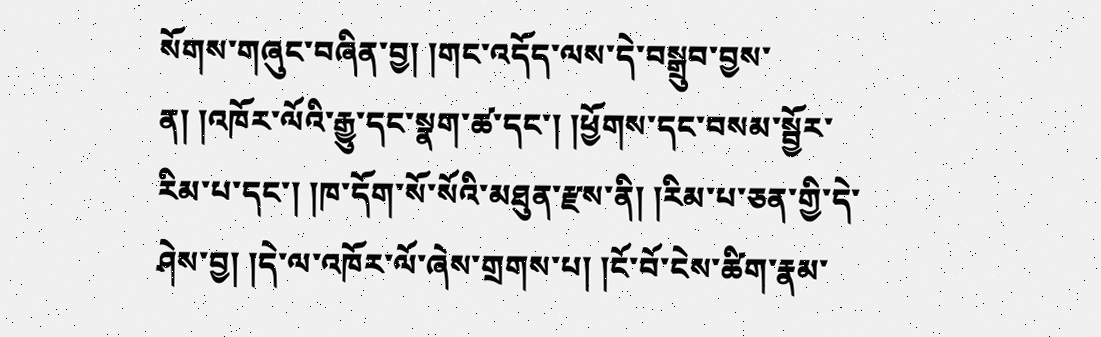སོགས་གཞུང་བཞིན་བྱ། །གང་འདོད་ལས་དེ་བསྒྲུབ་བྱས་ན། །འཁོར་ལོའི་རྒྱུ་དང་སྣག་ཚ་དང་། །ཕྱོགས་དང་བསམ་སྦྱོར་རིམ་པ་དང་། །ཁ་དོག་སོ་སོའི་མཐུན་རྫས་ནི། །རིམ་པ་ཅན་གྱི་དེ་ཤེས་བྱ། །དེ་ལ་འཁོར་ལོ་ཞེས་གྲགས་པ། །ངོ་བོ་ངེས་ཚིག་རྣམ་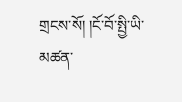གྲངས་སོ། །ངོ་བོ་སྤྱི་ཡི་མཚན་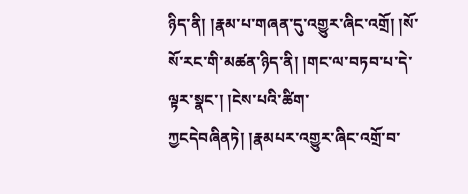ཉིད་ནི། །རྣམ་པ་གཞན་དུ་འགྱུར་ཞིང་འགྲོ། །སོ་སོ་རང་གི་མཚན་ཉིད་ནི། །གང་ལ་བཏབ་པ་དེ་ལྟར་སྣང་། །ངེས་པའི་ཚིག་ཀྱངདེབཞིནཏེ། །རྣམཔར་འགྱུར་ཞིང་འགྲོ་བ་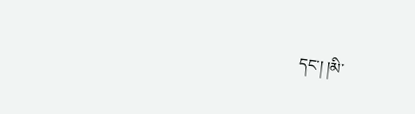དང་། །མི་